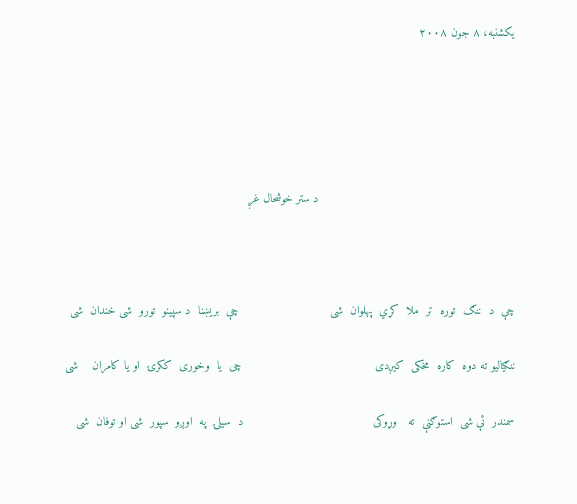یکشنبه، ۸ جون ۲۰۰۸





                                                        د ستر خوشحال غږ



چې  د  ننګ  توره  تر  ملا  کړي  پهلوان  شی                          چې  بریښنا  د سپینو  تورو  شی خندان  شی

ننګیالیو ته دوه  کاره  مخکی  کیږدی                                      چی  یا  وخوری  ککرۍ  او یا کامران    شی

سمندر  ئې شی  استوګنې  ته   وړوکی                                     د  سیلۍ  په  اوږو  سپور  شی او توفان  شی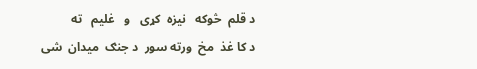د قلم  څوکه   نیزه  کړی   و   غلیم   ته                                    د کا غذ  مخ  ورته سور  د جنګ  میدان  شی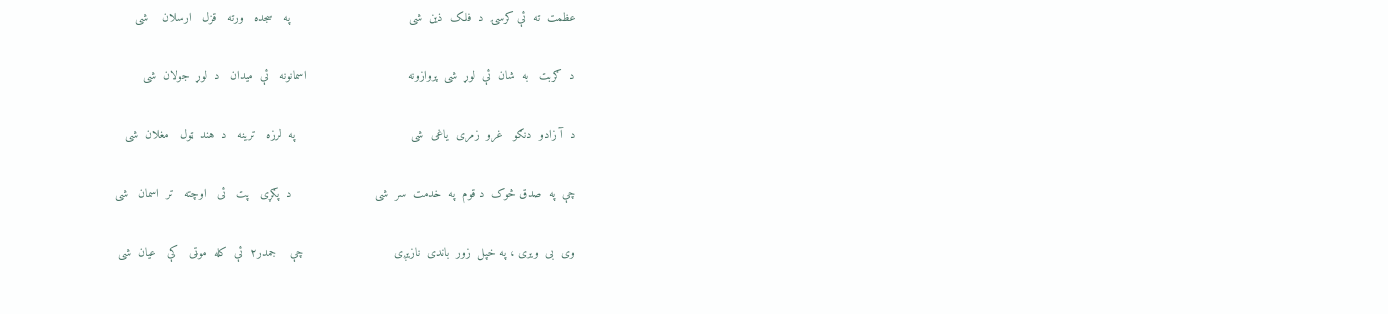عظمت  ته  ئې کرسۍ  د  فلک  ذین  شی                                  په   سجده   ورته   قزل   ارسلان    شی

د  ګربت   به  شان  ئې  لوړ  شی  پروازونه                             اسمانونه   ئې  میدان   د  لوړ  جولان  شی

د  آ زادو  دنګو   غرو  زمری  یاغی  شی                                 په  لرزه   ترینه   د  هند  ټول   مغلان  شی

چې  په  صدق څوک  د قوم  په  خدمت  سر  شی                        د  پګړی   پت   ئی   اوچته   تر  اسمان   شی

وی  بی  ویری ، په خپل  زور  باندی  نازیږی                          چې    جمدر۲  ئې  کله  موټی   کې   عیان  شی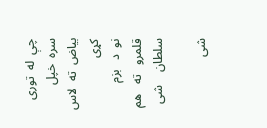چې  له  توری  سره  خپل  بیاض  ته  لاس  کړی                       نو  د   بزم   قلمرو   ته   هم   سلطان    شی

شی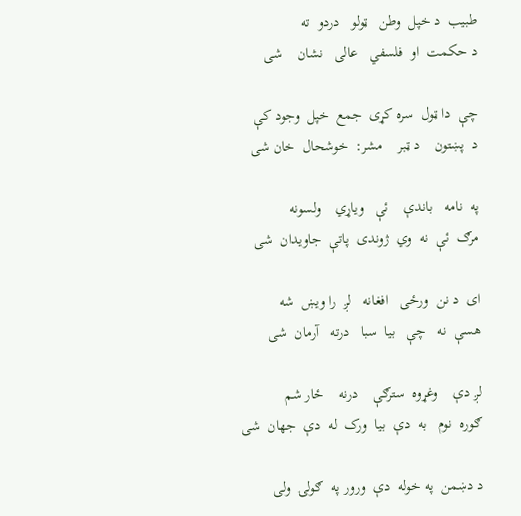طبیب  د خپل  وطن   ټولو   دردو  ته                               د حکمت  او  فلسفي   عالی   نشان    شی

چې  دا ټول  سره کړی  جمع  خپل  وجود کې                            د  پښتون    د ټبر    مشر:  خوشحال  خان شی

په  نامه   باندې    ئې   ویاړي    ولسونه                                  مرګ  ئې  نه  وي  ژوندی  پاتې  جاویدان  شی

ای  د نن  ورځی   افغانه   لږ  را ویښ  شه                               هسې  نه   چې   بیا  سبا   درته   آرمان  شی

لږ دې    وغړوه  سترګې    درنه    ځار شم                              ګوره  نوم   به  دې  بیا  ورک  له  دې  جهان  شی

د دښمن  په خوله  دې  ورور په  ګولۍ  ولی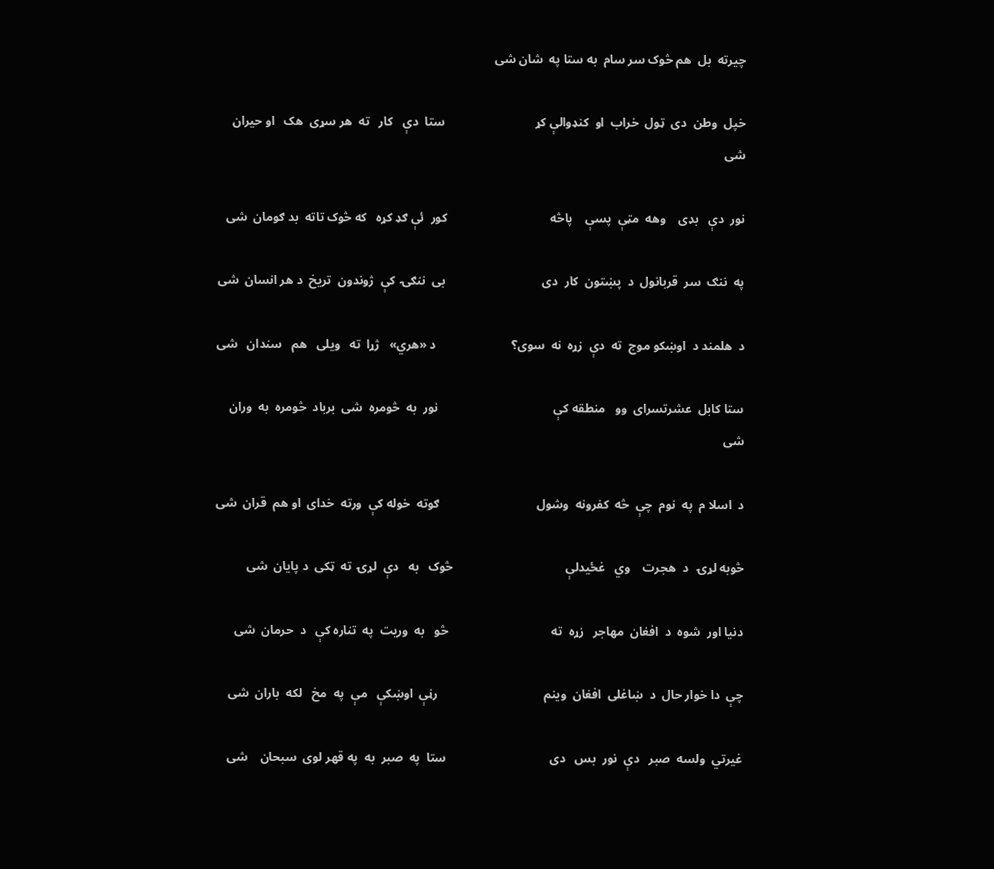چیرته  بل  هم څوک سر سام  به ستا په  شان شی

خپل  وطن  دی  ټول  خراب  او  کنډوالې کړ                             ستا  دې   کار   ته  هر سړی  هک   او حیران  شی

نور  دې   بډی    وهه  مټې  پسې    پاڅه                                 کور  ئې ګډ کړه   که څوک تاته  بد ګومان  شی

په  ننګ  سر  قربانول  د  پښتون  کار  دی                               بی  ننګۍ  کې  ژوندون  تریخ  د هر انسان  شی

د  هلمند د  اوښکو موج  ته  دې  زړه  نه  سوی؟                        د «هري»   ژړا  ته   ویلی   هم   سندان   شی

ستا کابل  عشرتسرای  وو   منطقه کې                                     نور  به  څومره  شی  برباد  څومره  به  وران  شی

د  اسلا م  په  نوم  چې  څه  کفرونه  وشول                               ګوته  خوله کې  ورته  خدای  او هم  قران  شی

څوبه لړۍ   د  هجرت    وي   غځیدلې                                    څوک   به   دې  لړۍ  ته  ټکی  د پایان  شی

دنیا اور  شوه  د  افغان  مهاجر   زړه  ته                                 څو   به  وریت  په  تناره کې   د  حرمان  شی

چې  دا خوار حال  د  ښاغلی  افغان  وینم                                  رڼې  اوښکې   مې  په  مخ   لکه  باران  شی

غیرتي  ولسه  صبر   دې  نور  بس   دی                                 ستا  په  صبر  به  په قهر لوی  سبحان    شی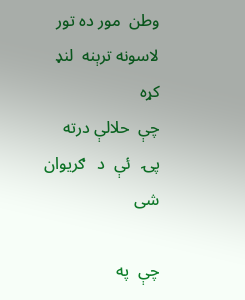وطن  مور ده تور لاسونه ترېنه  لنډ کړه                                  چې  حلالې درته  پۍ   ئې  د   ګریوان    شی

چې  په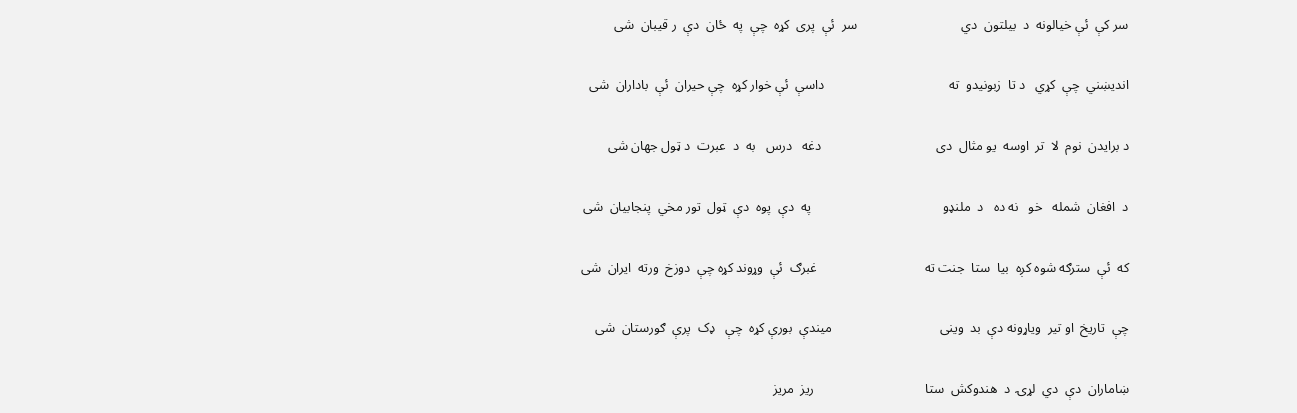سر کې  ئې خیالونه  د  بیلتون  دي                               سر  ئې  پری  کړه  چې  په  ځان  دې  ر قیبان  شی

اندیښني  چې  کړي   د تا  زبونیدو  ته                                     داسې  ئې خوار کړه  چې حیران  ئې  باداران  شی

د برایدن  نوم  لا  تر  اوسه  یو مثال  دی                                  دغه   درس   به  د  عبرت  د ټول جهان شی

د  افغان  شمله   خو   نه ده   د  ملنډو                                       په  دې  پوه  دې  ټول  تور مخي  پنجابیان  شی

که  ئې  سترګه شوه کږه  بیا  ستا  جنت ته                                غبرګ  ئې  وړوند کړه چې  دوزخ  ورته  ایران  شی

چې  تاریخ  او تیر  ویاړونه دې  بد  وینی                                میندې  بورې کړه  چې   ډک  پرې  ګورستان  شی

ښاماران  دې  دي  لړۍ  د  هندوکش  ستا                                 ریز  مریز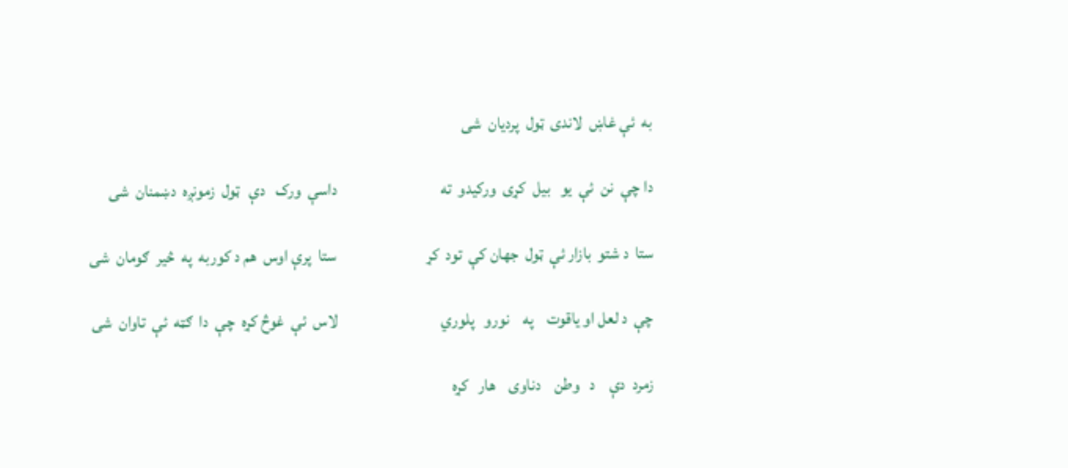به  ئې غاښ  لاندی  ټول  پردیان  شی

دا چې  نن  ئې  یو   بیل  کړی  ورکیدو  ته                               داسې  ورک   دې   ټول  زمونږه  دښمنان  شی

ستا  د شتو  بازار ئې  ټول  جهان کې  تود  کړ                           ستا  پرې اوس  هم د کوربه  په  څیر  ګومان  شی

چې  د لعل او یاقوت    په    نورو   پلوري                               لاس  ئې  غوڅ کړه  چې  دا  ګټه  ئې  تاوان  شی

زمرد  دې    د   وطن    دناوی    هار   کړه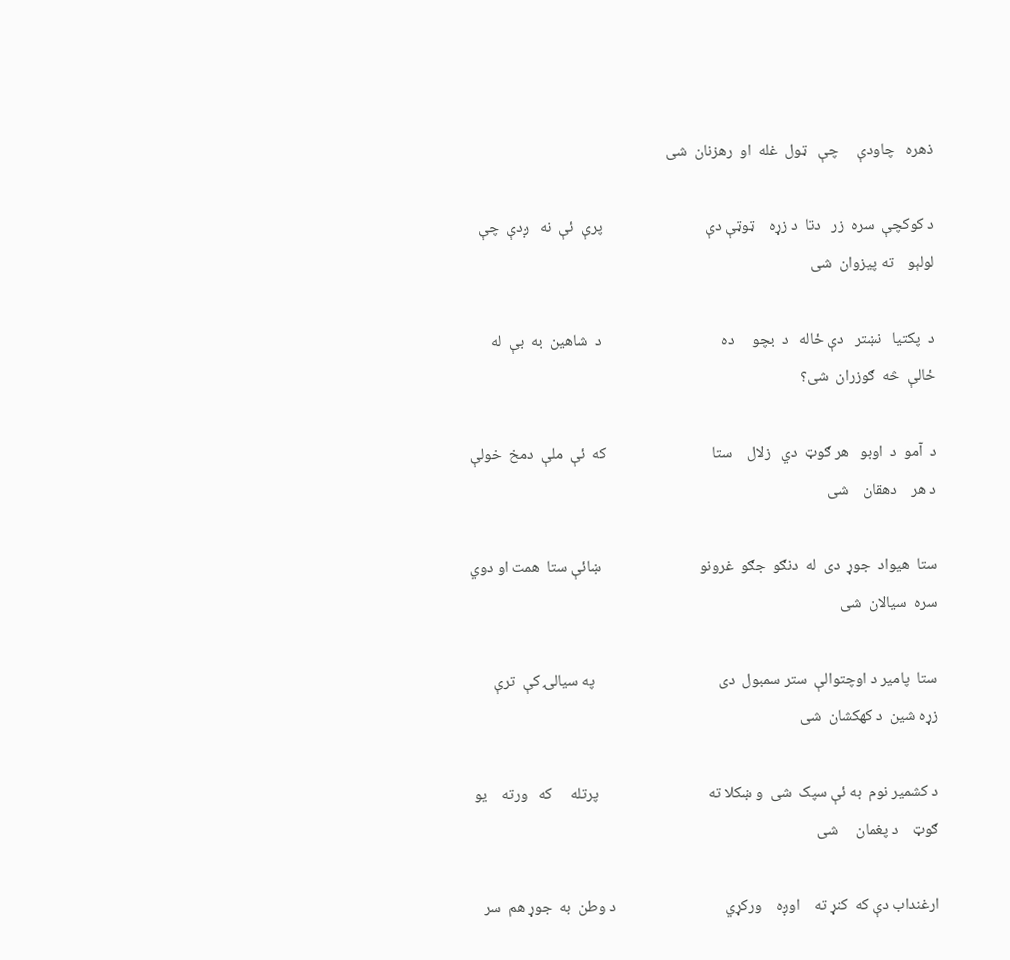ذهره   چاودې     چې   ټول  غله  او  رهزنان  شی

د کوکچې  سره  زر   دتا  د زړه    ټوټې دې                             پرې  ئې  نه   ږدې  چې  لولېو    ته پیزوان  شی

د  پکتیا   نښتر   دې ځاله   د  بچو     ده                                  د  شاهین  به  بې  له  ځالې  څه  ګوزران  شی؟

د  آمو  د  اوبو   هر ګوټ  دي   زلال    ستا                              که  ئې  ملې  دمخ  خولې  د هر    دهقان    شی

ستا  هیواد  جوړ  دی  له  دنګو  جګو  غرونو                            ښائې ستا  همت او دوي  سره  سیالان  شی

ستا  پامیر د اوچتوالې  ستر سمبول  دی                                   په سیالۍ کې  ترې  زړه شین  د کهکشان  شی

د کشمیر نوم  به ئې سپک  شی  و ښکلا ته                               پرتله     که   ورته    یو ګوټ    د پغمان     شی

ارغنداب دې که  کنړ ته    اوږه    ورکړي                               د وطن  به  جوړ هم  سر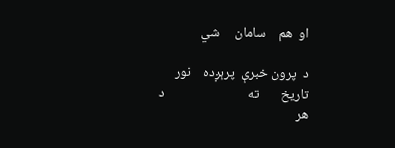او  هم    سامان     شي

د  پرون خبرې  پرېږده    نور   تاریخ       ته                           د  هر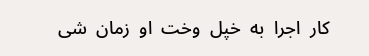کار  اجرا  به  خپل  وخت  او  زمان  شی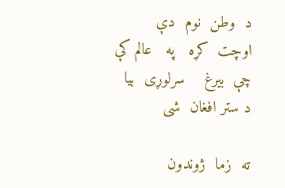د  وطن  نوم  دې  اوچت  کړه   په   عالم کې                             چې  بیرغ    سرلوړی  بیا   د ستر افغان  شی

ته  زما  ژوندون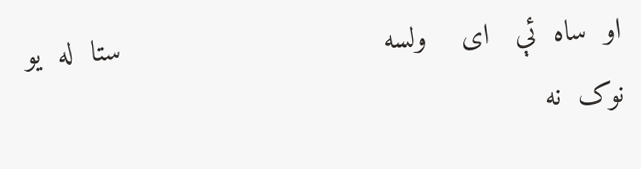او  ساه  ئې   ای    ولسه                               ستا  له  یو  نوک  نه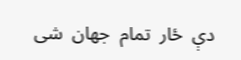دې  ځار  تمام  جهان  شی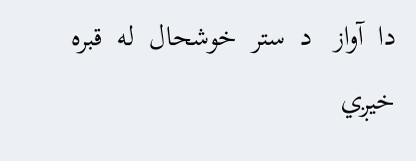دا  آواز   د  ستر  خوشحال  له  قبره  خیږي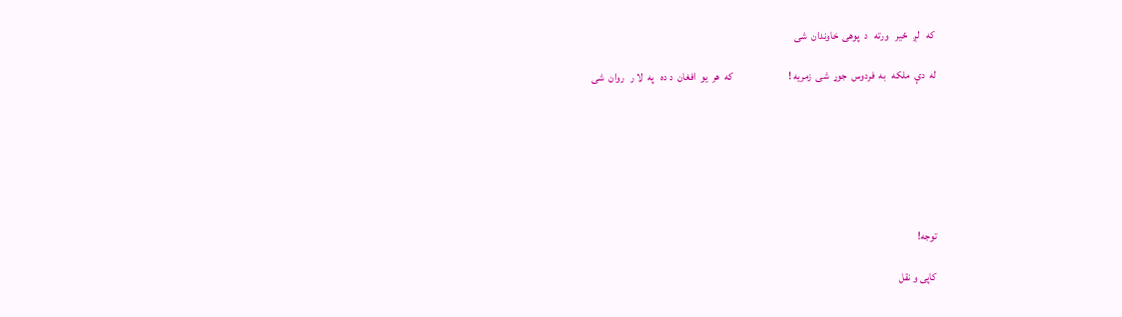که   لږ   ځیر   ورته   د  پوهی  خاوندان  شی

له  دې  ملکه   به  فردوس  جوړ  شی  زمریه !                          که  هر  یو  افغان  د ده   په  لا ر   روان  شی







توجه!

کاپی و نقل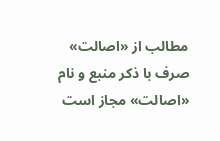مطالب از «اصالت» صرف با ذکر منبع و نام «اصالت» مجاز است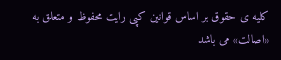کلیه ی حقوق بر اساس قوانین کپی رایت محفوظ و متعلق به «اصالت» می باشد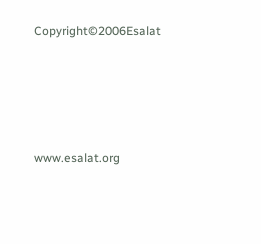Copyright©2006Esalat





www.esalat.org